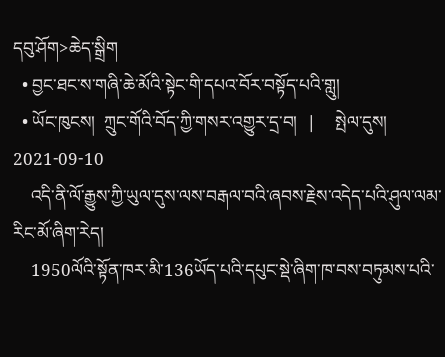དབུ་ཤོག>ཆེད་སྒྲིག
  • བྱང་ཐང་ས་གཞི་ཆེ་མོའི་སྟེང་གི་དཔའ་བོར་བསྟོད་པའི་གླུ།
  • ཡོང་ཁུངས།  ཀྲུང་གོའི་བོད་ཀྱི་གསར་འགྱུར་དྲ་བ།   |     སྤེལ་དུས།  2021-09-10
    འདི་ནི་ལོ་རྒྱུས་ཀྱི་ཡུལ་དུས་ལས་བརྒལ་བའི་ཞབས་རྗེས་འདེད་པའི་ཤུལ་ལམ་རིང་མོ་ཞིག་རེད།
    1950ལོའི་སྟོན་ཁར་མི་136ཡོད་པའི་དཔུང་སྡེ་ཞིག་ཁ་བས་བཏུམས་པའི་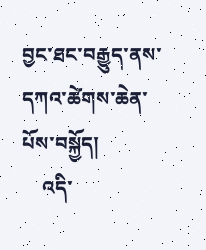བྱང་ཐང་བརྒྱུད་ནས་དཀའ་ཚེགས་ཆེན་པོས་བསྐྱོད།
    འདི་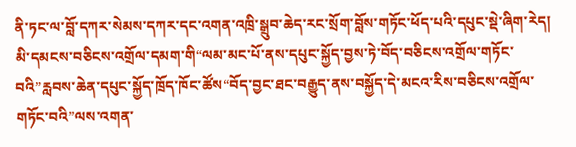ནི་ཏང་ལ་བློ་དཀར་སེམས་དཀར་དང་འགན་འཁྲི་སྒྲུབ་ཆེད་རང་སྲོག་བློས་གཏོང་ཕོད་པའི་དཔུང་སྡེ་ཞིག་རེད། མི་དམངས་བཅིངས་འགྲོལ་དམག་གི“ལམ་མང་པོ་ནས་དཔུང་སྐྱོད་བྱས་ཏེ་བོད་བཅིངས་འགྲོལ་གཏོང་བའི”རླབས་ཆེན་དཔུང་སྐྱོད་ཁྲོད་ཁོང་ཚོས“བོད་བྱང་ཐང་བརྒྱུད་ནས་བསྐྱོད་དེ་མངའ་རིས་བཅིངས་འགྲོལ་གཏོང་བའི”ལས་འགན་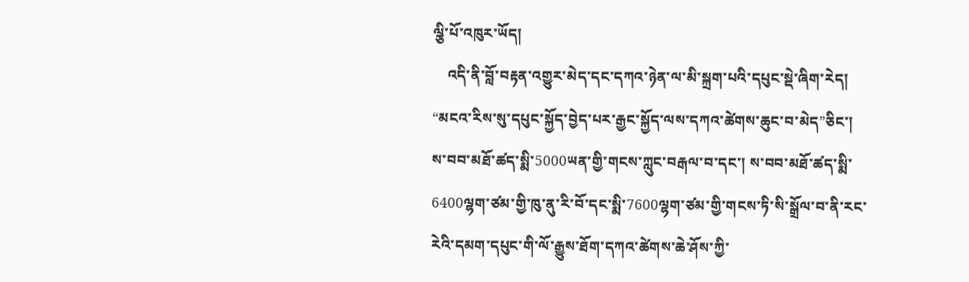ལྕི་པོ་འཁུར་ཡོད།
    འདི་ནི་བློ་བརྟན་འགྱུར་མེད་དང་དཀའ་ཉེན་ལ་མི་སྐྲག་པའི་དཔུང་སྡེ་ཞིག་རེད། “མངའ་རིས་སུ་དཔུང་སྐྱོད་བྱེད་པར་རྒྱང་སྐྱོད་ལས་དཀའ་ཚེགས་ཆུང་བ་མེད”ཅིང་། ས་བབ་མཐོ་ཚད་སྨི་5000ཡན་གྱི་གངས་ཀླུང་བརྒལ་བ་དང་། ས་བབ་མཐོ་ཚད་སྨི་6400ལྷག་ཙམ་གྱི་ཁུ་ནུ་རི་བོ་དང་སྨི་7600ལྷག་ཙམ་གྱི་གངས་ཏི་སི་སྒྲོལ་བ་ནི་རང་རེའི་དམག་དཔུང་གི་ལོ་རྒྱུས་ཐོག་དཀའ་ཚེགས་ཆེ་ཤོས་ཀྱི་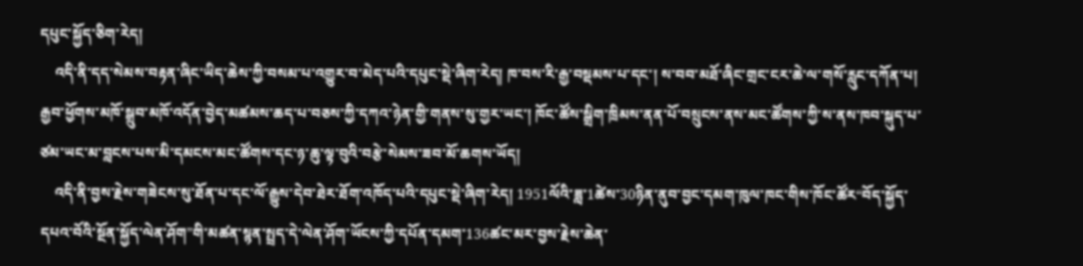དཔུང་སྐྱོད་ཅིག་རེད།
    འདི་ནི་དད་སེམས་བརྟན་ཞིང་ཡིད་ཆེས་ཀྱི་བསམ་པ་འགྱུར་བ་མེད་པའི་དཔུང་སྡེ་ཞིག་རེད། ཁ་བས་རི་རྒྱ་བསྡམས་པ་དང་། ས་བབ་མཐོ་ཞིང་གྲང་ངར་ཆེ་ལ་གསོ་རླུང་དཀོན་པ། རྒྱབ་ཕྱོགས་མཁོ་སྒྲུབ་མཁོ་འདོན་བྱེད་མཚམས་ཆད་པ་བཅས་ཀྱི་དཀའ་ཉེན་གྱི་གནས་སུ་གྱར་ཡང་། ཁོང་ཚོས་སྒྲིག་ཁྲིམས་ནན་པོ་བསྲུངས་ནས་མང་ཚོགས་ཀྱི་ས་ནས་ཁབ་སྐུད་པ་ཙམ་ཡང་མ་བླངས་པས་མི་དམངས་མང་ཚོགས་དང་ཉ་ཆུ་ལྟ་བུའི་བརྩེ་སེམས་ཟབ་མོ་ཆགས་ཡོད།
    འདི་ནི་བྱས་རྗེས་གཟེངས་སུ་ཐོན་པ་དང་ལོ་རྒྱུས་དེབ་ཐེར་ཐོག་འཁོད་པའི་དཔུང་སྡེ་ཞིག་རེད། 1951ལོའི་ཟླ་1ཚེས་30ཉིན་ནུབ་བྱང་དམག་ཁུལ་ཁང་གིས་ཁོང་ཚོར“བོད་སྐྱོད་དཔའ་བོའི་སྔོན་སྐྱོད་ལེན་ཤོག”གི་མཚན་སྙན་སྤྲད་དེ་ལེན་ཤོག་ཡོངས་ཀྱི་དཔོན་དམག་136ཚང་མར་བྱས་རྗེས་ཆེན་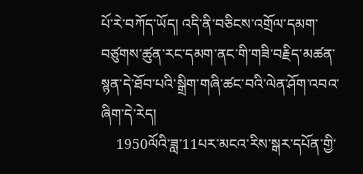པོ་རེ་བཀོད་ཡོད། འདི་ནི་བཅིངས་འགྲོལ་དམག་བཙུགས་ཚུན་རང་དམག་ནང་གི་གཟི་བརྗིད་མཚན་སྙན་དེ་ཐོབ་པའི་སྒྲིག་གཞི་ཚང་བའི་ལེན་ཤོག་འབའ་ཞིག་དེ་རེད།
    1950ལོའི་ཟླ་11པར་མངའ་རིས་སྒར་དཔོན་གྱི་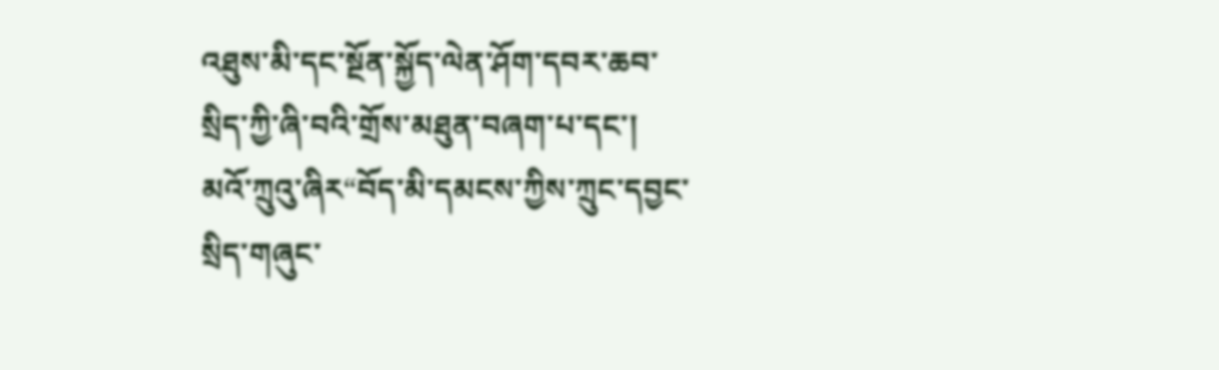འཐུས་མི་དང་སྔོན་སྐྱོད་ལེན་ཤོག་དབར་ཆབ་སྲིད་ཀྱི་ཞི་བའི་གྲོས་མཐུན་བཞག་པ་དང་། མའོ་ཀྲུའུ་ཞིར“བོད་མི་དམངས་ཀྱིས་ཀྲུང་དབྱང་སྲིད་གཞུང་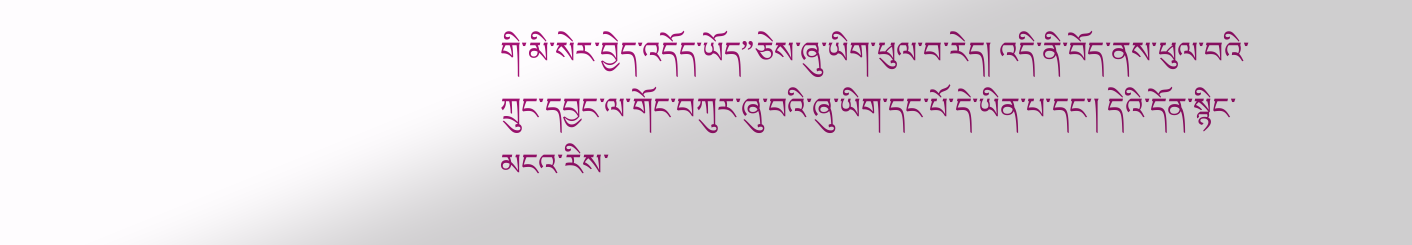གི་མི་སེར་བྱེད་འདོད་ཡོད”ཅེས་ཞུ་ཡིག་ཕུལ་བ་རེད། འདི་ནི་བོད་ནས་ཕུལ་བའི་ཀྲུང་དབྱང་ལ་གོང་བཀུར་ཞུ་བའི་ཞུ་ཡིག་དང་པོ་དེ་ཡིན་པ་དང་། དེའི་དོན་སྙིང་མངའ་རིས་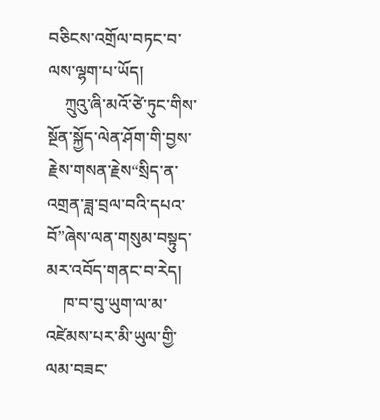བཅིངས་འགྲོལ་བཏང་བ་ལས་ལྷག་པ་ཡོད།
    ཀྲུའུ་ཞི་མའོ་ཙེ་ཏུང་གིས་སྔོན་སྐྱོད་ལེན་ཤོག་གི་བྱས་རྗེས་གསན་རྗེས“སྲིད་ན་འགྲན་ཟླ་བྲལ་བའི་དཔའ་བོ”ཞེས་ལན་གསུམ་བསྟུད་མར་འབོད་གནང་བ་རེད།
    ཁ་བ་བུ་ཡུག་ལ་མ་འཛེམས་པར་མི་ཡུལ་གྱི་ལམ་བཟང་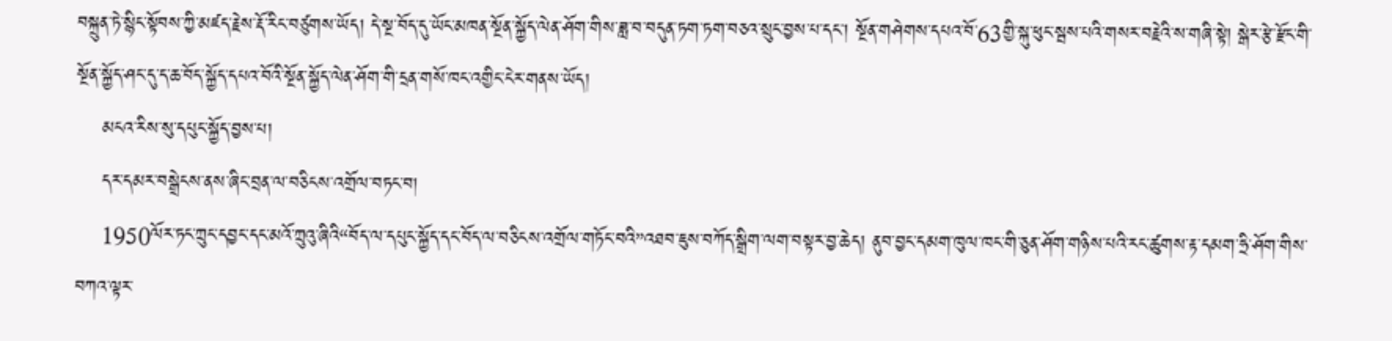བསྐྲུན་ཏེ་སྙིང་སྟོབས་ཀྱི་མཛད་རྗེས་རྡོ་རིང་བཙུགས་ཡོད། དེ་སྔ་བོད་དུ་ཡོང་མཁན་སྔོན་སྐྱོད་ལེན་ཤོག་གིས་ཟླ་བ་བདུན་ཏག་ཏག་བཅའ་སྲུང་བྱས་པ་དང་། སྔོན་གཤེགས་དཔའ་བོ་63གྱི་སྐུ་ཕུང་སྦས་པའི་གསར་བརྗེའི་ས་གཞི་སྟེ། སྒེར་རྩེ་རྫོང་གི་སྔོན་སྐྱོད་ཤང་དུ་ད་ཆ་བོད་སྐྱོད་དཔའ་བོའི་སྔོན་སྐྱོད་ལེན་ཤོག་གི་དྲན་གསོ་ཁང་འགྱིང་ངེར་གནས་ཡོད།
    མངའ་རིས་སུ་དཔུང་སྐྱོད་བྱས་པ།
    དར་དམར་བསྒྲེངས་ནས་ཞིང་བྲན་ལ་བཅིངས་འགྲོལ་བཏང་བ།
    1950ལོར་ཏང་ཀྲུང་དབྱང་དང་མའོ་ཀྲུའུ་ཞིའི“བོད་ལ་དཔུང་སྐྱོད་དང་བོད་ལ་བཅིངས་འགྲོལ་གཏོང་བའི”འཐབ་ཇུས་བཀོད་སྒྲིག་ལག་བསྟར་བྱ་ཆེད། ནུབ་བྱང་དམག་ཁུལ་ཁང་གི་ཅུན་ཤོག་གཉིས་པའི་རང་ཚུགས་རྟ་དམག་ཧྲི་ཤོག་གིས་བཀའ་ལྟར་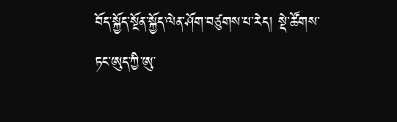བོད་སྐྱོད་སྔོན་སྐྱོད་ལེན་ཤོག་བཙུགས་པ་རེད། སྡེ་ཚོགས་ཏང་ཨུད་ཀྱི་ཨུ་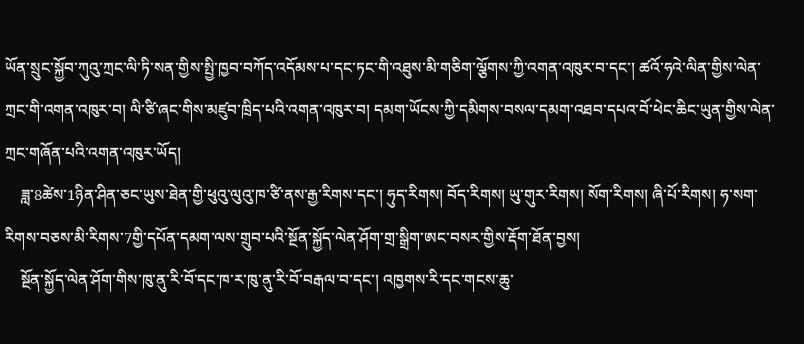ཡོན་སྲུང་སྐྱོབ་ཀུའུ་ཀྲང་ལི་ཏི་སན་གྱིས་སྤྱི་ཁྱབ་བཀོད་འདོམས་པ་དང་ཏང་གི་འཐུས་མི་གཅིག་ལྕོགས་ཀྱི་འགན་འཁུར་བ་དང་། ཚའོ་ཧའེ་ལིན་གྱིས་ལེན་ཀྲང་གི་འགན་འཁུར་བ། ལི་ཙི་ཞང་གིས་མཛུབ་ཁྲིད་པའི་འགན་འཁུར་བ། དམག་ཡོངས་ཀྱི་དམིགས་བསལ་དམག་འཐབ་དཔའ་བོ་ཕེང་ཆིང་ཡུན་གྱིས་ལེན་ཀྲང་གཞོན་པའི་འགན་འཁུར་ཡོད།
    ཟླ་8ཚེས་1ཉིན་ཤིན་ཅང་ཡུས་ཐེན་གྱི་ཕུའུ་ལུའུ་ཁ་ཙི་ནས་རྒྱ་རིགས་དང་། ཧུད་རིགས། བོད་རིགས། ཡུ་གུར་རིགས། སོག་རིགས། ཞི་པོ་རིགས། ཧ་སག་རིགས་བཅས་མི་རིགས་7གྱི་དཔོན་དམག་ལས་གྲུབ་པའི་སྔོན་སྐྱོད་ལེན་ཤོག་གྲ་སྒྲིག་ཨང་བསར་གྱིས་རྡོག་ཐོན་བྱས།
    སྔོན་སྐྱོད་ལེན་ཤོག་གིས་ཁུ་ནུ་རི་བོ་དང་ཁ་ར་ཁུ་ནུ་རི་བོ་བརྒལ་བ་དང་། འཁྱགས་རི་དང་གངས་ཆུ་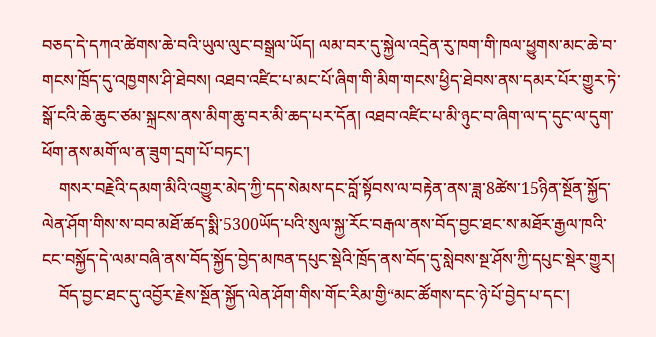བཅད་དེ་དཀའ་ཚེགས་ཆེ་བའི་ཡུལ་ལུང་བསྒྲལ་ཡོད། ལམ་བར་དུ་སྐྱེལ་འདྲེན་རུ་ཁག་གི་ཁལ་ཕྱུགས་མང་ཆེ་བ་གངས་ཁྲོད་དུ་འཁྱགས་ཤི་ཐེབས། འཐབ་འཛིང་པ་མང་པོ་ཞིག་གི་མིག་གངས་ཕྱིད་ཐེབས་ནས་དམར་པོར་གྱུར་ཏེ་སྒོ་ངའི་ཆེ་ཆུང་ཙམ་སྐྲངས་ནས་མིག་ཆུ་བར་མི་ཆད་པར་དོན། འཐབ་འཛིང་པ་མི་ཉུང་བ་ཞིག་ལ་ད་དུང་ལ་དུག་ཕོག་ནས་མགོ་ལ་ན་ཟུག་དྲག་པོ་བཏང་།
    གསར་བརྗེའི་དམག་མིའི་འགྱུར་མེད་ཀྱི་དད་སེམས་དང་བློ་སྟོབས་ལ་བརྟེན་ནས་ཟླ་8ཚེས་15ཉིན་སྔོན་སྐྱོད་ལེན་ཤོག་གིས་ས་བབ་མཐོ་ཚད་སྨི་5300ཡོད་པའི་སུལ་སྐྱ་རོང་བརྒལ་ནས་བོད་བྱང་ཐང་ས་མཐོར་རྒྱལ་ཁའི་ངང་བསྐྱོད་དེ་ལམ་བཞི་ནས་བོད་སྐྱོད་བྱེད་མཁན་དཔུང་སྡེའི་ཁྲོད་ནས་བོད་དུ་སླེབས་སྔ་ཤོས་ཀྱི་དཔུང་སྡེར་གྱུར།
    བོད་བྱང་ཐང་དུ་འབྱོར་རྗེས་སྔོན་སྐྱོད་ལེན་ཤོག་གིས་གོང་རིམ་གྱི“མང་ཚོགས་དང་ཉེ་པོ་བྱེད་པ་དང་།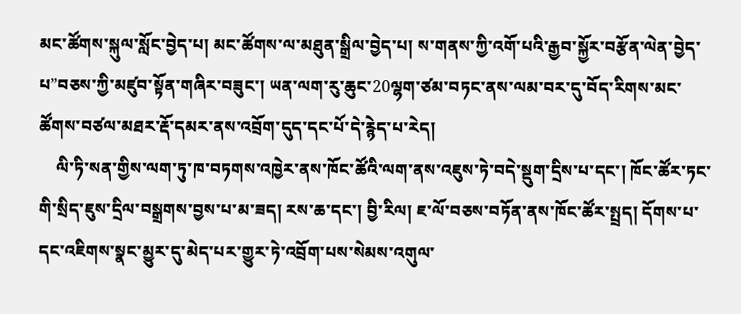མང་ཚོགས་སྐུལ་སློང་བྱེད་པ། མང་ཚོགས་ལ་མཐུན་སྒྲིལ་བྱེད་པ། ས་གནས་ཀྱི་འགོ་པའི་རྒྱབ་སྐྱོར་བརྩོན་ལེན་བྱེད་པ”བཅས་ཀྱི་མཛུབ་སྟོན་གཞིར་བཟུང་། ཡན་ལག་རུ་ཆུང་20ལྷག་ཙམ་བཏང་ནས་ལམ་བར་དུ་བོད་རིགས་མང་ཚོགས་བཙལ་མཐར་རྡོ་དམར་ནས་འབྲོག་དུད་དང་པོ་དེ་རྙེད་པ་རེད།
    ལི་ཏི་སན་གྱིས་ལག་ཏུ་ཁ་བཏགས་འཁྱེར་ནས་ཁོང་ཚོའི་ལག་ནས་འཇུས་ཏེ་བདེ་སྡུག་དྲིས་པ་དང་། ཁོང་ཚོར་ཏང་གི་སྲིད་ཇུས་དྲིལ་བསྒྲགས་བྱས་པ་མ་ཟད། རས་ཆ་དང་། བྱི་རིལ། ཇ་ལོ་བཅས་བཏོན་ནས་ཁོང་ཚོར་སྤྲད། དོགས་པ་དང་འཇིགས་སྣང་མྱུར་དུ་མེད་པར་གྱུར་ཏེ་འབྲོག་པས་སེམས་འགུལ་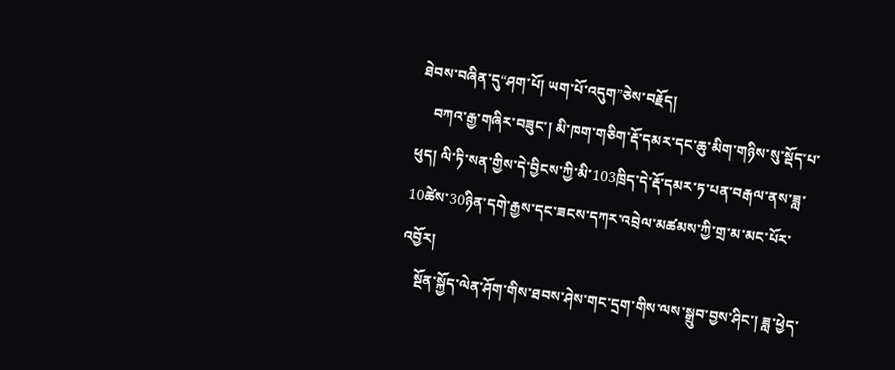ཐེབས་བཞིན་དུ“ཤག་པོ། ཡག་པོ་འདུག”ཅེས་བརྗོད།
    བཀའ་རྒྱ་གཞིར་བཟུང་། མི་ཁག་གཅིག་རྡོ་དམར་དང་ཆུ་མིག་གཉིས་སུ་སྡོད་པ་ཕུད། ལི་ཏི་སན་གྱིས་དེ་བྱིངས་ཀྱི་མི་103ཁྲིད་དེ་རྡོ་དམར་ཏ་པན་བརྒལ་ནས་ཟླ་10ཚེས་30ཉིན་དགེ་རྒྱས་དང་ཟངས་དཀར་འབྲེལ་མཚམས་ཀྱི་གྲ་མ་མང་པོར་འབྱོར།
    སྔོན་སྐྱོད་ལེན་ཤོག་གིས་ཐབས་ཤེས་གང་དྲག་གིས་ལས་སྒྲུབ་བྱས་ཤིང་། ཟླ་ཕྱེད་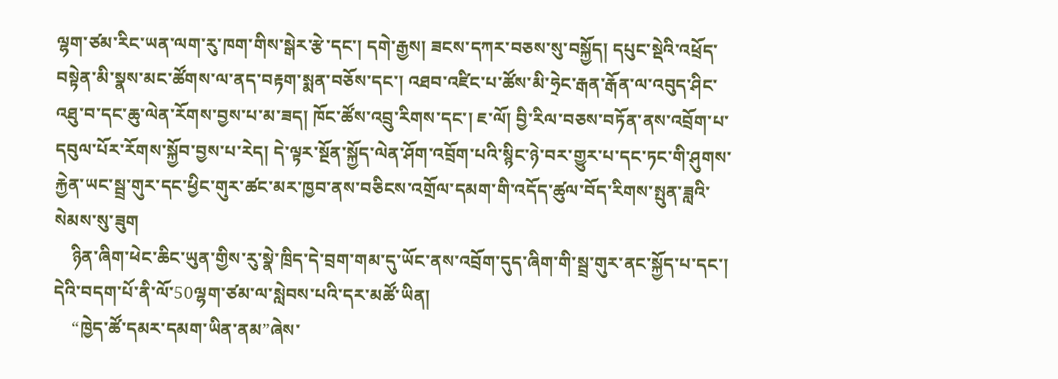ལྷག་ཙམ་རིང་ཡན་ལག་རུ་ཁག་གིས་སྒེར་རྩེ་དང་། དགེ་རྒྱས། ཟངས་དཀར་བཅས་སུ་བསྐྱོད། དཔུང་སྡེའི་འཕྲོད་བསྟེན་མི་སྣས་མང་ཚོགས་ལ་ནད་བརྟག་སྨན་བཅོས་དང་། འཐབ་འཛིང་པ་ཚོས་མི་ཧྲེང་རྒན་རྒོན་ལ་འབུད་ཤིང་འཐུ་བ་དང་ཆུ་ལེན་རོགས་བྱས་པ་མ་ཟད། ཁོང་ཚོས་འབྲུ་རིགས་དང་། ཇ་ལོ། བྱི་རིལ་བཅས་བཏོན་ནས་འབྲོག་པ་དབུལ་པོར་རོགས་སྐྱོབ་བྱས་པ་རེད། དེ་ལྟར་སྔོན་སྐྱོད་ལེན་ཤོག་འབྲོག་པའི་སྙིང་ཉེ་བར་གྱུར་པ་དང་ཏང་གི་ཤུགས་རྐྱེན་ཡང་སྦྲ་གུར་དང་ཕྱིང་གུར་ཚང་མར་ཁྱབ་ནས་བཅིངས་འགྲོལ་དམག་གི་འདོད་ཚུལ་བོད་རིགས་སྤུན་ཟླའི་སེམས་སུ་ཟུག
    ཉིན་ཞིག་ཕེང་ཆིང་ཡུན་གྱིས་རུ་སྣེ་ཁྲིད་དེ་བྲག་གམ་དུ་ཡོང་ནས་འབྲོག་དུད་ཞིག་གི་སྦྲ་གུར་ནང་སྐྱོད་པ་དང་། དེའི་བདག་པོ་ནི་ལོ་50ལྷག་ཙམ་ལ་སླེབས་པའི་དར་མཚོ་ཡིན།
    “ཁྱེད་ཚོ་དམར་དམག་ཡིན་ནམ”ཞེས་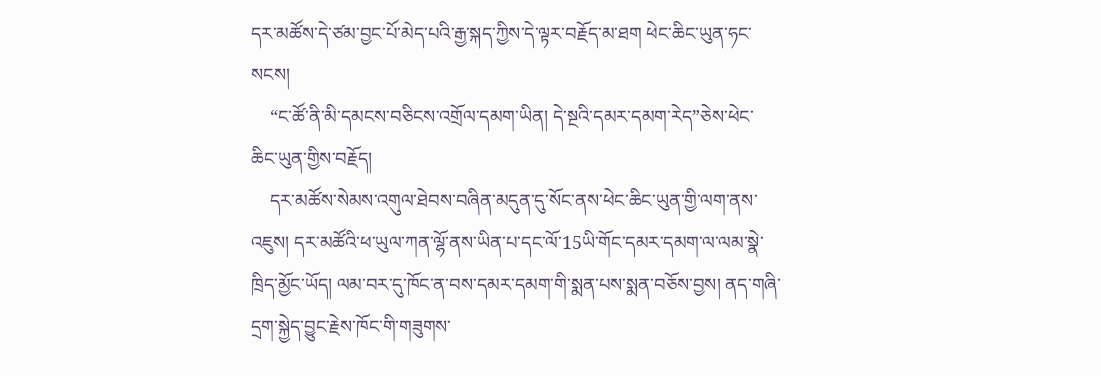དར་མཚོས་དེ་ཙམ་བྱང་པོ་མེད་པའི་རྒྱ་སྐད་ཀྱིས་དེ་ལྟར་བརྗོད་མ་ཐག ཕེང་ཆིང་ཡུན་ཧང་སངས།
    “ང་ཚོ་ནི་མི་དམངས་བཅིངས་འགྲོལ་དམག་ཡིན། དེ་སྔའི་དམར་དམག་རེད”ཅེས་ཕེང་ཆིང་ཡུན་གྱིས་བརྗོད།
    དར་མཚོས་སེམས་འགུལ་ཐེབས་བཞིན་མདུན་དུ་སོང་ནས་ཕེང་ཆིང་ཡུན་གྱི་ལག་ནས་འཇུས། དར་མཚོའི་ཕ་ཡུལ་ཀན་ལྷོ་ནས་ཡིན་པ་དང་ལོ་15ཡི་གོང་དམར་དམག་ལ་ལམ་སྣེ་ཁྲིད་མྱོང་ཡོད། ལམ་བར་དུ་ཁོང་ན་བས་དམར་དམག་གི་སྨན་པས་སྨན་བཅོས་བྱས། ནད་གཞི་དྲག་སྐྱེད་བྱུང་རྗེས་ཁོང་གི་གཟུགས་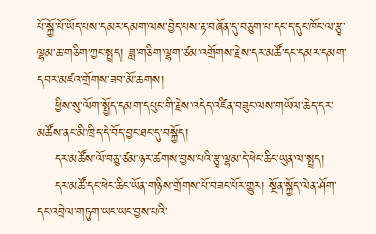པོ་སྐྱོ་པོ་ཡོད་པས་དམར་དམག་ལས་བྱེད་པས་རྟ་བཞོན་དུ་བཅུག་པ་དང་ད་དུང་ཁོང་ལ་རྩྭ་ལྷམ་ཆ་གཅིག་ཀྱང་སྤྲད། ཟླ་གཅིག་ལྷག་ཙམ་འགྲོགས་རྗེས་དར་མཚོ་དང་དམར་དམག་དབར་མཛའ་གྲོགས་ཟབ་མོ་ཆགས།
    ཕྱིས་སུ་ལོག་སྤྱོད་དམག་དཔུང་གི་རྗེས་འདེད་འཛིན་བཟུང་ལས་གཡོལ་ཆེད་དར་མཚོས་ནང་མི་ཁྲིད་དེ་བོད་བྱང་ཐང་དུ་བསྐྱོད།
    དར་མཚོས་ལོ་བཅུ་ཙམ་ཉར་ཚགས་བྱས་པའི་རྩྭ་ལྷམ་དེ་ཕེང་ཆིང་ཡུན་ལ་སྤྲད།
    དར་མཚོ་དང་ཕེང་ཆིང་ཡོན་གཉིས་གྲོགས་པོ་བཟང་པོར་གྱུར། སྔོན་སྐྱོད་ལེན་ཤོག་དང་འབྲེལ་གཏུག་ཡང་ཡང་བྱས་པའི་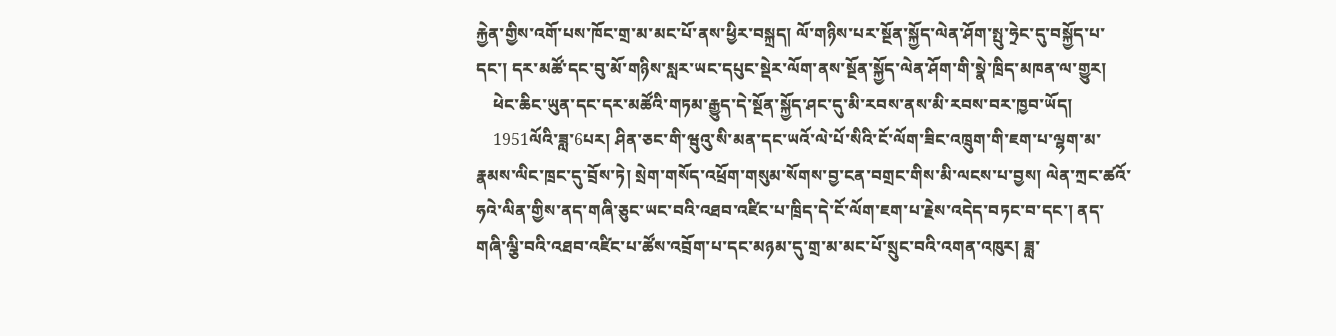རྐྱེན་གྱིས་འགོ་པས་ཁོང་གྲ་མ་མང་པོ་ནས་ཕྱིར་བསྐྲད། ལོ་གཉིས་པར་སྔོན་སྐྱོད་ལེན་ཤོག་སྤུ་ཧྲེང་དུ་བསྐྱོད་པ་དང་། དར་མཚོ་དང་བུ་མོ་གཉིས་སླར་ཡང་དཔུང་སྡེར་ལོག་ནས་སྔོན་སྐྱོད་ལེན་ཤོག་གི་སྣེ་ཁྲིད་མཁན་ལ་གྱུར།
    ཕེང་ཆིང་ཡུན་དང་དར་མཚོའི་གཏམ་རྒྱུད་དེ་སྔོན་སྐྱོད་ཤང་དུ་མི་རབས་ནས་མི་རབས་བར་ཁྱབ་ཡོད།
    1951ལོའི་ཟླ་6པར། ཤིན་ཅང་གི་ཝུའུ་སི་མན་དང་ཡའོ་ལེ་པོ་སིའི་ངོ་ལོག་ཟིང་འཁྲུག་གི་ཇག་པ་ལྷག་མ་རྣམས་ལིང་ཁྲང་དུ་བྲོས་ཏེ། སྲེག་གསོད་འཕྲོག་གསུམ་སོགས་བྱ་ངན་བགྲང་གིས་མི་ལངས་པ་བྱས། ལེན་ཀྲང་ཚའོ་ཧའེ་ལིན་གྱིས་ནད་གཞི་ཅུང་ཡང་བའི་འཐབ་འཛིང་པ་ཁྲིད་དེ་ངོ་ལོག་ཇག་པ་རྗེས་འདེད་བཏང་བ་དང་། ནད་གཞི་ལྕི་བའི་འཐབ་འཛིང་པ་ཚོས་འབྲོག་པ་དང་མཉམ་དུ་གྲ་མ་མང་པོ་སྲུང་བའི་འགན་འཁུར། ཟླ་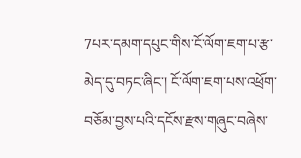7པར་དམག་དཔུང་གིས་ངོ་ལོག་ཇག་པ་རྩ་མེད་དུ་བཏང་ཞིང་། ངོ་ལོག་ཇག་པས་འཕྲོག་བཅོམ་བྱས་པའི་དངོས་རྫས་གཞུང་བཞེས་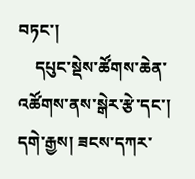བཏང་།
    དཔུང་སྡེས་ཚོགས་ཆེན་འཚོགས་ནས་སྒེར་རྩེ་དང་། དགེ་རྒྱས། ཟངས་དཀར་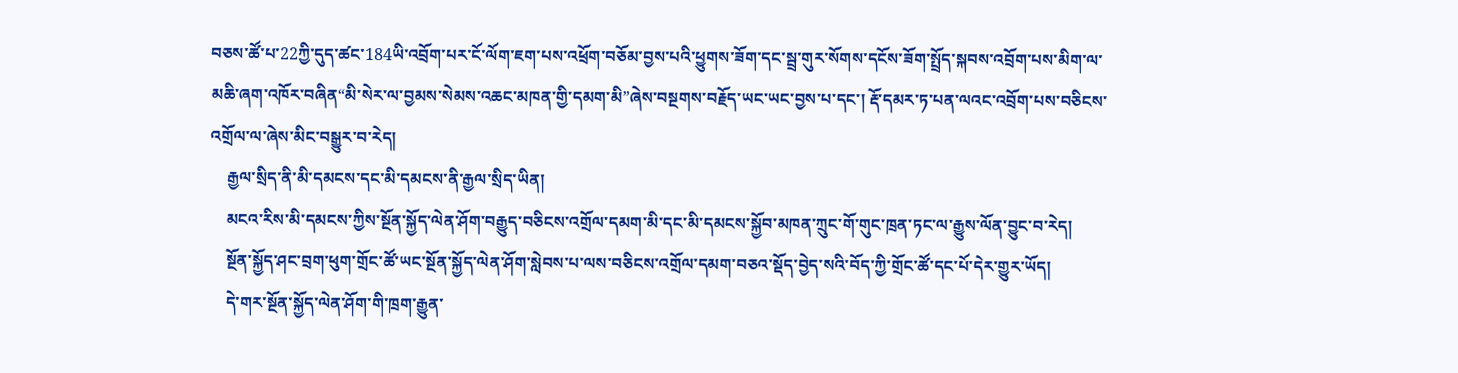བཅས་ཚོ་པ་22ཀྱི་དུད་ཚང་184ཡི་འབྲོག་པར་ངོ་ལོག་ཇག་པས་འཕྲོག་བཅོམ་བྱས་པའི་ཕྱུགས་ཟོག་དང་སྦྲ་གུར་སོགས་དངོས་ཟོག་སྤྲོད་སྐབས་འབྲོག་པས་མིག་ལ་མཆི་ཞག་འཁོར་བཞིན“མི་སེར་ལ་བྱམས་སེམས་འཆང་མཁན་གྱི་དམག་མི”ཞེས་བསྔགས་བརྗོད་ཡང་ཡང་བྱས་པ་དང་། རྡོ་དམར་ཏ་པན་ལའང་འབྲོག་པས་བཅིངས་འགྲོལ་ལ་ཞེས་མིང་བསྒྱུར་བ་རེད།
    རྒྱལ་སྲིད་ནི་མི་དམངས་དང་མི་དམངས་ནི་རྒྱལ་སྲིད་ཡིན།
    མངའ་རིས་མི་དམངས་ཀྱིས་སྔོན་སྐྱོད་ལེན་ཤོག་བརྒྱུད་བཅིངས་འགྲོལ་དམག་མི་དང་མི་དམངས་སྐྱོབ་མཁན་ཀྲུང་གོ་གུང་ཁྲན་ཏང་ལ་རྒྱུས་ལོན་བྱུང་བ་རེད།
    སྔོན་སྐྱོད་ཤང་བྲག་ཕུག་གྲོང་ཚོ་ཡང་སྔོན་སྐྱོད་ལེན་ཤོག་སླེབས་པ་ལས་བཅིངས་འགྲོལ་དམག་བཅའ་སྡོད་བྱེད་སའི་བོད་ཀྱི་གྲོང་ཚོ་དང་པོ་དེར་གྱུར་ཡོད།
    དེ་གར་སྔོན་སྐྱོད་ལེན་ཤོག་གི་ཁྲག་རྒྱུན་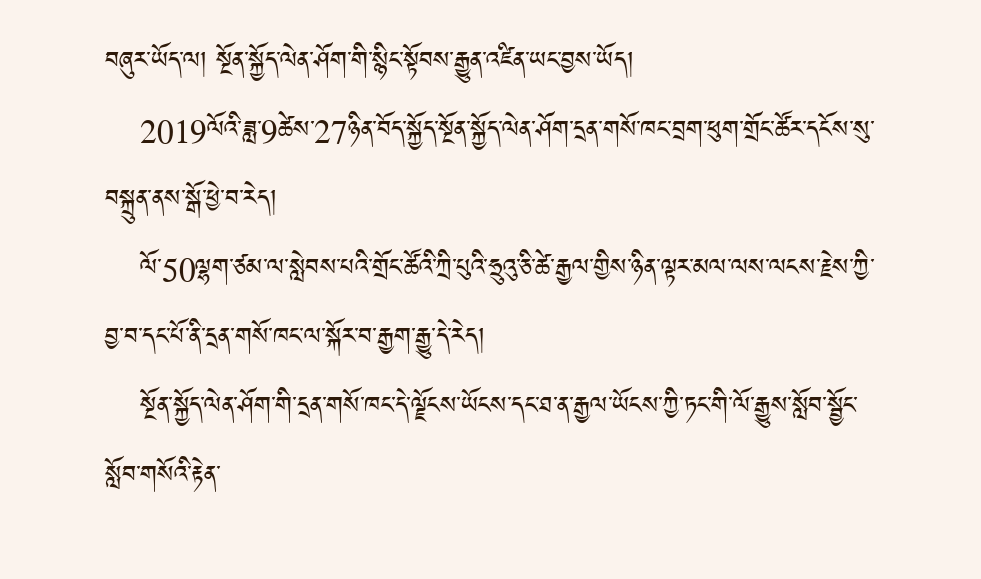བཞུར་ཡོད་ལ། སྔོན་སྐྱོད་ལེན་ཤོག་གི་སྙིང་སྟོབས་རྒྱུན་འཛིན་ཡང་བྱས་ཡོད།
    2019ལོའི་ཟླ་9ཚེས་27ཉིན་བོད་སྐྱོད་སྔོན་སྐྱོད་ལེན་ཤོག་དྲན་གསོ་ཁང་བྲག་ཕུག་གྲོང་ཚོར་དངོས་སུ་བསྐྲུན་ནས་སྒོ་ཕྱེ་བ་རེད།
    ལོ་50ལྷག་ཙམ་ལ་སླེབས་པའི་གྲོང་ཚོའི་ཀྲི་པུའི་ཧྲུའུ་ཅི་ཚེ་རྒྱལ་གྱིས་ཉིན་ལྟར་མལ་ལས་ལངས་རྗེས་ཀྱི་བྱ་བ་དང་པོ་ནི་དྲན་གསོ་ཁང་ལ་སྐོར་བ་རྒྱག་རྒྱུ་དེ་རེད།
    སྔོན་སྐྱོད་ལེན་ཤོག་གི་དྲན་གསོ་ཁང་དེ་ལྗོངས་ཡོངས་དང་ཐ་ན་རྒྱལ་ཡོངས་ཀྱི་ཏང་གི་ལོ་རྒྱུས་སློབ་སྦྱོང་སློབ་གསོའི་རྟེན་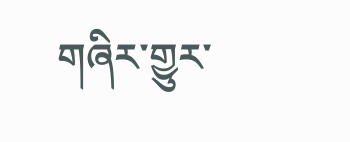གཞིར་གྱུར་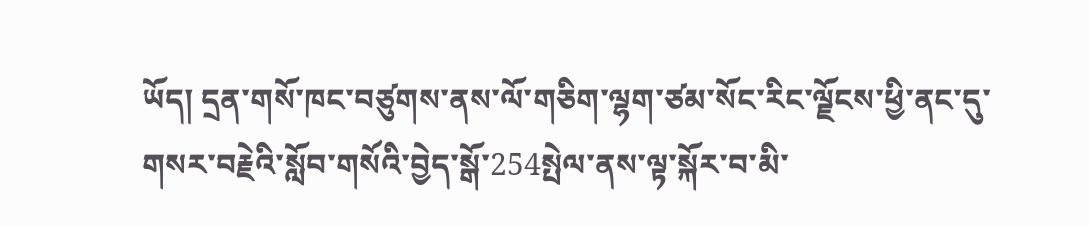ཡོད། དྲན་གསོ་ཁང་བཙུགས་ནས་ལོ་གཅིག་ལྷག་ཙམ་སོང་རིང་ལྗོངས་ཕྱི་ནང་དུ་གསར་བརྗེའི་སློབ་གསོའི་བྱེད་སྒོ་254སྤེལ་ནས་ལྟ་སྐོར་བ་མི་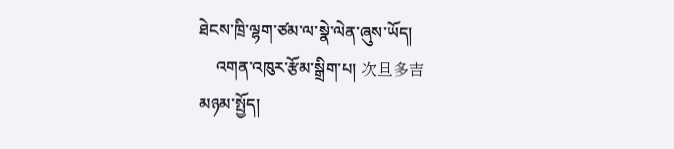ཐེངས་ཁྲི་ལྷག་ཙམ་ལ་སྣེ་ལེན་ཞུས་ཡོད།
    འགན་འཁུར་རྩོམ་སྒྲིག་པ། 次旦多吉
མཉམ་སྤྱོད།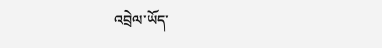འབྲེལ་ཡོད་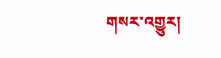གསར་འགྱུར།